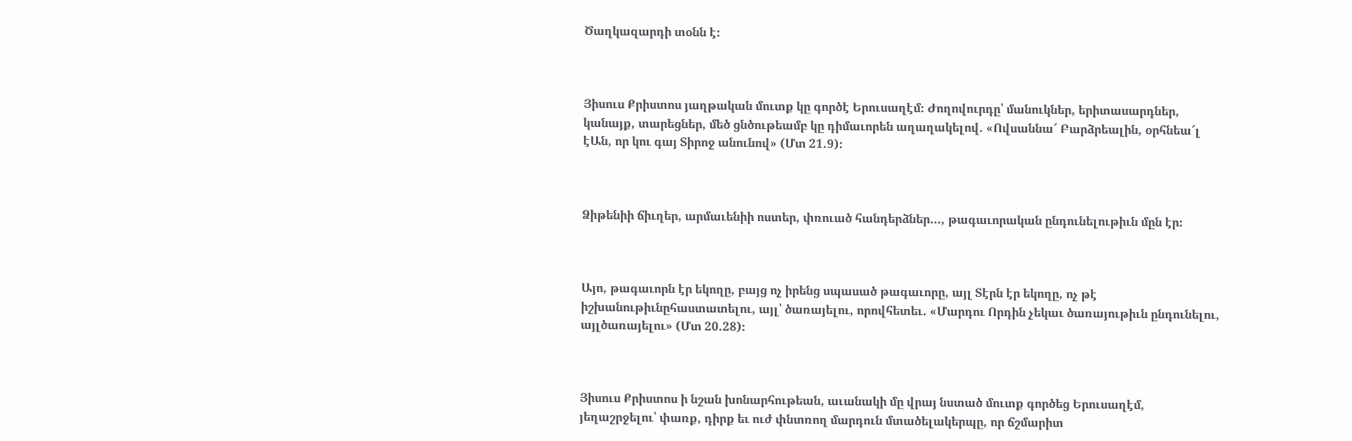Ծաղկազարդի տօնն է։



Յիսուս Քրիստոս յաղթական մուտք կը գործէ Երուսաղէմ։ Ժողովուրդը՝ մանուկներ, երիտասարդներ, կանայք, տարեցներ, մեծ ցնծութեամբ կը դիմաւորեն աղաղակելով. «Ովսաննա՜ Բարձրեալին, օրհնեա՜լ էԱն, որ կու գայ Տիրոջ անունով» (Մտ 21.9)։



Ձիթենիի ճիւղեր, արմաւենիի ոստեր, փռուած հանդերձներ…, թագաւորական ընդունելութիւն մըն էր։



Այո, թագաւորն էր եկողը, բայց ոչ իրենց սպասած թագաւորը, այլ Տէրն էր եկողը, ոչ թէ իշխանութիւնըհաստատելու, այլ՝ ծառայելու, որովհետեւ. «Մարդու Որդին չեկաւ ծառայութիւն ընդունելու, այլծառայելու» (Մտ 20.28)։



Յիսուս Քրիստոս ի նշան խոնարհութեան, աւանակի մը վրայ նստած մուտք գործեց Երուսաղէմ, յեղաշրջելու՝ փառք, դիրք եւ ուժ փնտռող մարդուն մտածելակերպը, որ ճշմարիտ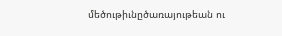մեծութիւնըծառայութեան ու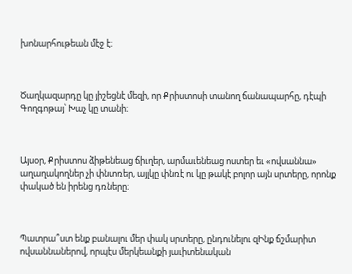խոնարհութեան մէջ է։



Ծաղկազարդը կը յիշեցնէ մեզի, որ Քրիստոսի տանող ճանապարհը, դէպի Գողգոթայ՝ Խաչ կը տանի։



Այսօր, Քրիստոս ձիթենեաց ճիւղեր, արմաւենեաց ոստեր եւ «ովսաննա» աղաղակողներ չի փնտռեր, այլկը փնռէ ու կը թակէ բոլոր այն սրտերը, որոնք փակած են իրենց դռները։



Պատրա՞ստ ենք բանալու մեր փակ սրտերը, ընդունելու զԻնք ճշմարիտ ովսաննաներով, որպէս մերկեանքի յաւիտենական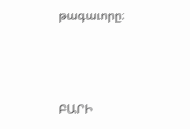թագաւորը։



ԲԱՐԻ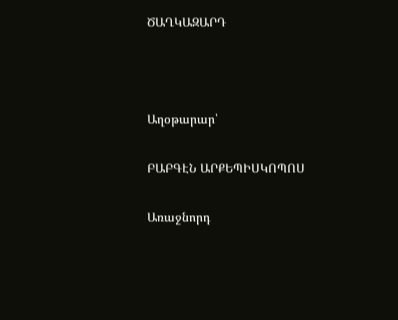ԾԱՂԿԱԶԱՐԴ



Աղօթարար՝

ԲԱԲԳԷՆ ԱՐՔԵՊԻՍԿՈՊՈՍ

Առաջնորդ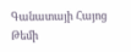Գանատայի Հայոց Թեմի